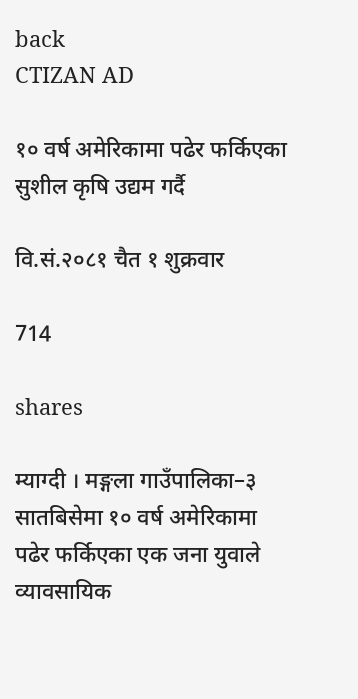back
CTIZAN AD

१० वर्ष अमेरिकामा पढेर फर्किएका सुशील कृषि उद्यम गर्दै

वि.सं.२०८१ चैत १ शुक्रवार

714

shares

म्याग्दी । मङ्गला गाउँपालिका–३ सातबिसेमा १० वर्ष अमेरिकामा पढेर फर्किएका एक जना युवाले व्यावसायिक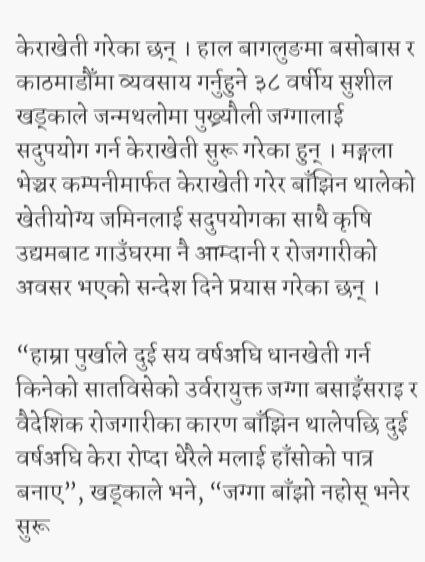केराखेती गरेका छन् । हाल बागलुङमा बसोबास र काठमाडौँमा व्यवसाय गर्नुहुने ३८ वर्षीय सुशील खड्काले जन्मथलोमा पुख्र्यौली जग्गालाई सदुपयोग गर्न केराखेती सुरू गरेका हुन् । मङ्गला भेञ्चर कम्पनीमार्फत केराखेती गरेर बाँझिन थालेको खेतीयोग्य जमिनलाई सदुपयोगका साथै कृषि उद्यमबाट गाउँघरमा नै आम्दानी र रोजगारीको अवसर भएको सन्देश दिने प्रयास गरेका छन् ।

“हाम्रा पुर्खाले दुई सय वर्षअघि धानखेती गर्न किनेको सातविसेको उर्वरायुक्त जग्गा बसाइँसराइ र वैदेशिक रोजगारीका कारण बाँझिन थालेपछि दुई वर्षअघि केरा रोप्दा धेरैले मलाई हाँसोको पात्र बनाए”, खड्काले भने, “जग्गा बाँझो नहोस् भनेर सुरू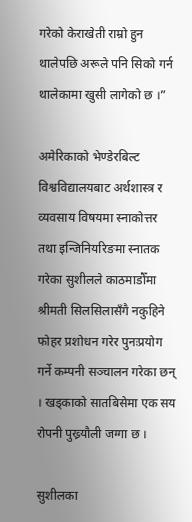गरेको केराखेती राम्रो हुन थालेपछि अरूले पनि सिको गर्न थालेकामा खुसी लागेको छ ।”

अमेरिकाको भेण्डेरबिल्ट विश्वविद्यालयबाट अर्थशास्त्र र व्यवसाय विषयमा स्नाकोत्तर तथा इन्जिनियरिङमा स्नातक गरेका सुशीलले काठमाडौँमा श्रीमती सिलसिलासँगै नकुहिने फोहर प्रशोधन गरेर पुनःप्रयोग गर्ने कम्पनी सञ्चालन गरेका छन् । खड्काको सातबिसेमा एक सय रोपनी पुख्र्यौली जग्गा छ ।

सुशीलका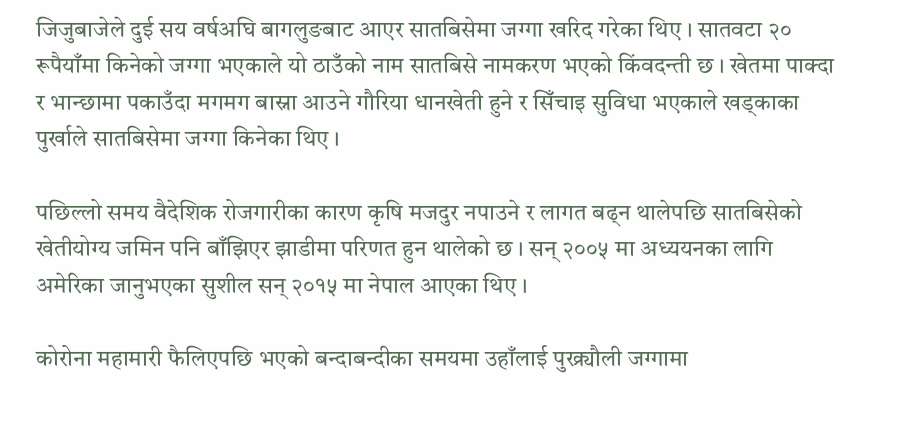जिजुबाजेले दुई सय वर्षअघि बागलुङबाट आएर सातबिसेमा जग्गा खरिद गरेका थिए । सातवटा २० रूपैयाँमा किनेको जग्गा भएकाले यो ठाउँको नाम सातबिसे नामकरण भएको किंवदन्ती छ । खेतमा पाक्दा र भान्छामा पकाउँदा मगमग बास्ना आउने गौरिया धानखेती हुने र सिँचाइ सुविधा भएकाले खड्काका पुर्खाले सातबिसेमा जग्गा किनेका थिए ।

पछिल्लो समय वैदेशिक रोजगारीका कारण कृषि मजदुर नपाउने र लागत बढ्न थालेपछि सातबिसेको खेतीयोग्य जमिन पनि बाँझिएर झाडीमा परिणत हुन थालेको छ । सन् २००५ मा अध्ययनका लागि अमेरिका जानुभएका सुशील सन् २०१५ मा नेपाल आएका थिए ।

कोरोना महामारी फैलिएपछि भएको बन्दाबन्दीका समयमा उहाँलाई पुख्र्यौली जग्गामा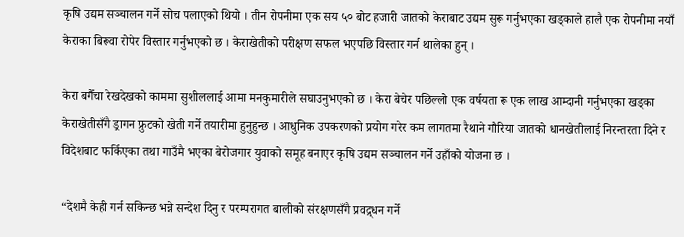कृषि उद्यम सञ्चालन गर्ने सोच पलाएको थियो । तीन रोपनीमा एक सय ५० बोट हजारी जातको केराबाट उद्यम सुरू गर्नुभएका खड्काले हालै एक रोपनीमा नयाँ केराका बिरूवा रोपेर विस्तार गर्नुभएको छ । केराखेतीको परीक्षण सफल भएपछि विस्तार गर्न थालेका हुन् ।

केरा बगैँचा रेखदेखको काममा सुशीललाई आमा मनकुमारीले सघाउनुभएको छ । केरा बेचेर पछिल्लो एक वर्षयता रू एक लाख आम्दानी गर्नुभएका खड्का केराखेतीसँगै ड्रागन फ्रुटको खेती गर्ने तयारीमा हुनुहुन्छ । आधुनिक उपकरणको प्रयोग गरेर कम लागतमा रैथाने गौरिया जातको धानखेतीलाई निरन्तरता दिने र विदेशबाट फर्किएका तथा गाउँमै भएका बेरोजगार युवाको समूह बनाएर कृषि उद्यम सञ्चालन गर्ने उहाँको योजना छ ।

“देशमै केही गर्न सकिन्छ भन्ने सन्देश दिनु र परम्परागत बालीको संरक्षणसँगै प्रवद्र्धन गर्ने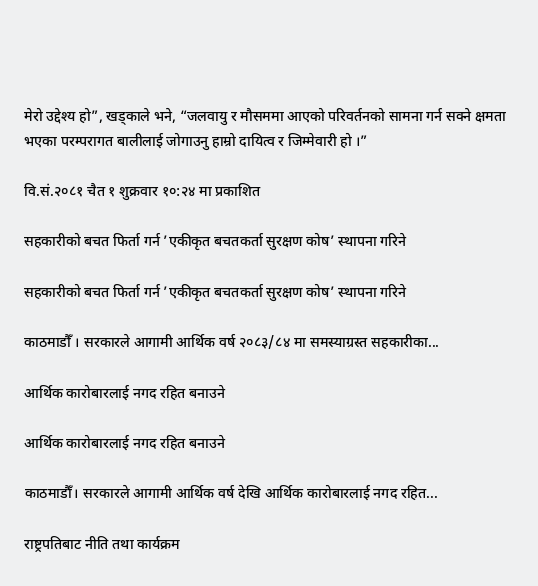मेरो उद्देश्य हो”, खड्काले भने, “जलवायु र मौसममा आएको परिवर्तनको सामना गर्न सक्ने क्षमता भएका परम्परागत बालीलाई जोगाउनु हाम्रो दायित्व र जिम्मेवारी हो ।”

वि.सं.२०८१ चैत १ शुक्रवार १०:२४ मा प्रकाशित

सहकारीको बचत फिर्ता गर्न ’एकीकृत बचतकर्ता सुरक्षण कोष’ स्थापना गरिने

सहकारीको बचत फिर्ता गर्न ’एकीकृत बचतकर्ता सुरक्षण कोष’ स्थापना गरिने

काठमाडौँ । सरकारले आगामी आर्थिक वर्ष २०८३/८४ मा समस्याग्रस्त सहकारीका...

आर्थिक कारोबारलाई नगद रहित बनाउने

आर्थिक कारोबारलाई नगद रहित बनाउने

काठमाडौँ। सरकारले आगामी आर्थिक वर्ष देखि आर्थिक कारोबारलाई नगद रहित...

राष्ट्रपतिबाट नीति तथा कार्यक्रम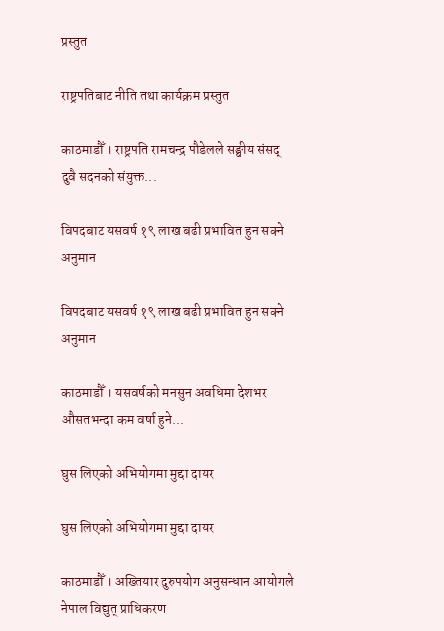प्रस्तुत

राष्ट्रपतिबाट नीति तथा कार्यक्रम प्रस्तुत

काठमाडौँ । राष्ट्रपति रामचन्द्र पौडेलले सङ्घीय संसद् दुवै सदनको संयुक्त...

विपदबाट यसवर्ष १९ लाख बढी प्रभावित हुन सक्ने अनुमान

विपदबाट यसवर्ष १९ लाख बढी प्रभावित हुन सक्ने अनुमान

काठमाडौँ । यसवर्षको मनसुन अवधिमा देशभर औसतभन्दा कम वर्षा हुने...

घुस लिएको अभियोगमा मुद्दा दायर

घुस लिएको अभियोगमा मुद्दा दायर

काठमाडौँ । अख्तियार दुरुपयोग अनुसन्धान आयोगले नेपाल विद्युत् प्राधिकरण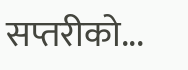सप्तरीको...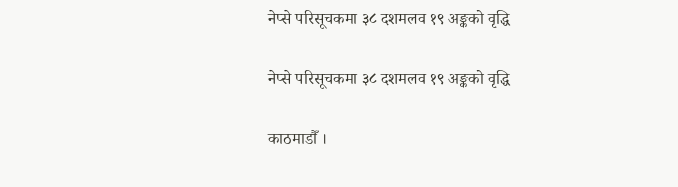नेप्से परिसूचकमा ३८ दशमलव १९ अङ्कको वृद्धि

नेप्से परिसूचकमा ३८ दशमलव १९ अङ्कको वृद्धि

काठमाडौँ ।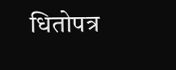धितोपत्र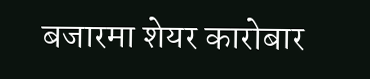बजारमा शेयर कारोबार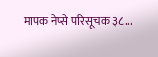मापक नेप्से परिसूचक ३८...